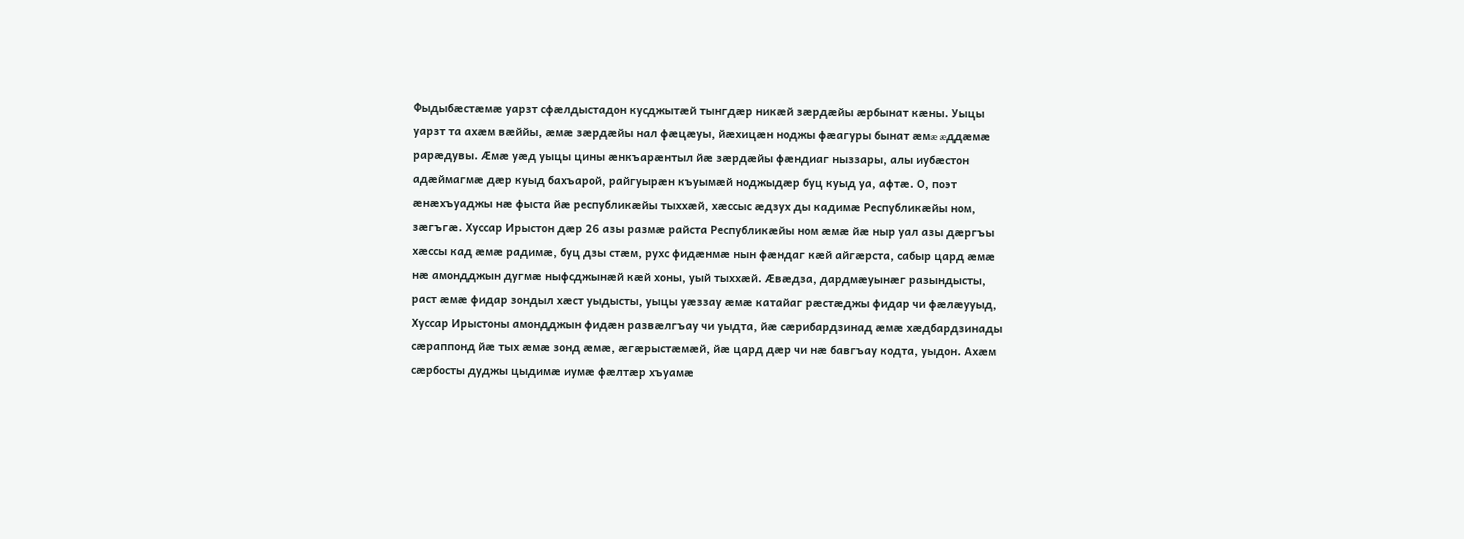Фыдыбæстæмæ уарзт сфæлдыстадон кусджытæй тынгдæр никæй зæрдæйы æрбынат кæны. Уыцы уарзт та ахæм вæййы, æмæ зæрдæйы нал фæцæуы, йæхицæн ноджы фæагуры бынат æмæ æддæмæ рарæдувы. Æмæ уæд уыцы цины æнкъарæнтыл йæ зæрдæйы фæндиаг ныззары, алы иубæстон адæймагмæ дæр куыд бахъарой, райгуырæн къуымæй ноджыдæр буц куыд уа, афтæ. О, поэт æнæхъуаджы нæ фыста йæ республикæйы тыххæй, хæссыс æдзух ды кадимæ Республикæйы ном, зæгъгæ. Хуссар Ирыстон дæр 26 азы размæ райста Республикæйы ном æмæ йæ ныр уал азы дæргъы хæссы кад æмæ радимæ, буц дзы стæм, рухс фидæнмæ нын фæндаг кæй айгæрста, сабыр цард æмæ нæ амондджын дугмæ ныфсджынæй кæй хоны, уый тыххæй. Æвæдза, дардмæуынæг разындысты, раст æмæ фидар зондыл хæст уыдысты, уыцы уæззау æмæ катайаг рæстæджы фидар чи фæлæууыд, Хуссар Ирыстоны амондджын фидæн развæлгъау чи уыдта, йæ сæрибардзинад æмæ хæдбардзинады сæраппонд йæ тых æмæ зонд æмæ, æгæрыстæмæй, йæ цард дæр чи нæ бавгъау кодта, уыдон. Ахæм сæрбосты дуджы цыдимæ иумæ фæлтæр хъуамæ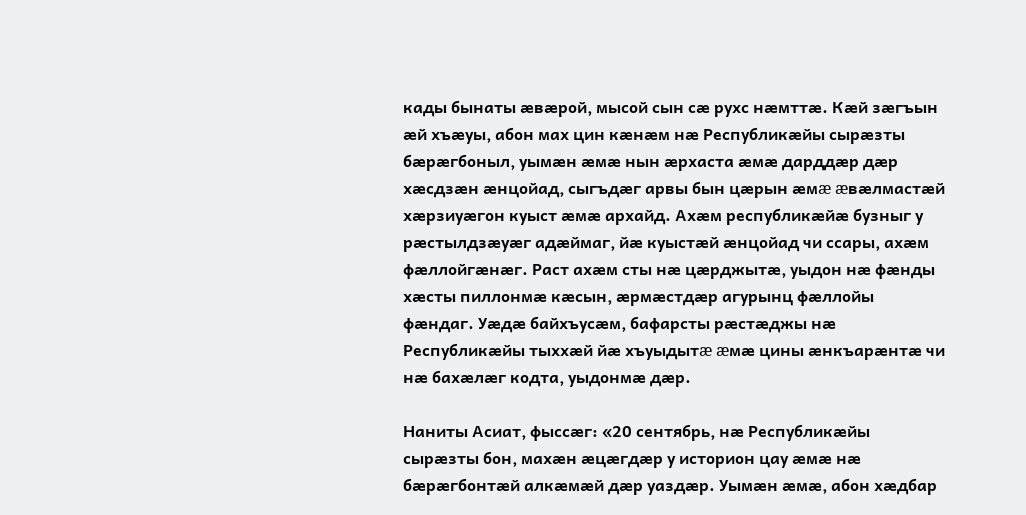кады бынаты æвæрой, мысой сын сæ рухс нæмттæ. Кæй зæгъын æй хъæуы, абон мах цин кæнæм нæ Республикæйы сырæзты бæрæгбоныл, уымæн æмæ нын æрхаста æмæ дарддæр дæр хæсдзæн æнцойад, сыгъдæг арвы бын цæрын æмæ æвæлмастæй хæрзиуæгон куыст æмæ архайд. Ахæм республикæйæ бузныг у рæстылдзæуæг адæймаг, йæ куыстæй æнцойад чи ссары, ахæм фæллойгæнæг. Раст ахæм сты нæ цæрджытæ, уыдон нæ фæнды хæсты пиллонмæ кæсын, æрмæстдæр агурынц фæллойы фæндаг. Уæдæ байхъусæм, бафарсты рæстæджы нæ Республикæйы тыххæй йæ хъуыдытæ æмæ цины æнкъарæнтæ чи нæ бахæлæг кодта, уыдонмæ дæр.

Наниты Асиат, фыссæг: «20 сентябрь, нæ Республикæйы сырæзты бон, махæн æцæгдæр у историон цау æмæ нæ бæрæгбонтæй алкæмæй дæр уаздæр. Уымæн æмæ, абон хæдбар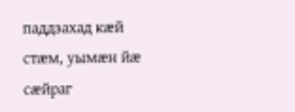паддзахад кæй стæм, уымæн йæ сæйраг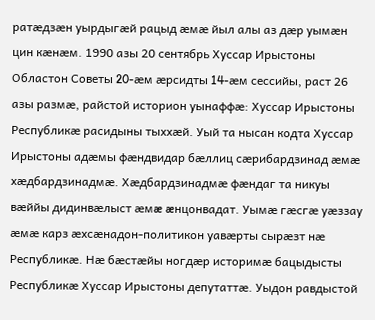ратæдзæн уырдыгæй рацыд æмæ йыл алы аз дæр уымæн цин кæнæм. 1990 азы 20 сентябрь Хуссар Ирыстоны Областон Советы 20-æм æрсидты 14-æм сессийы, раст 26 азы размæ, райстой историон уынаффæ: Хуссар Ирыстоны Республикæ расидыны тыххæй. Уый та нысан кодта Хуссар Ирыстоны адæмы фæндвидар бæллиц сæрибардзинад æмæ хæдбардзинадмæ. Хæдбардзинадмæ фæндаг та никуы вæййы дидинвæлыст æмæ æнцонвадат. Уымæ гæсгæ уæззау æмæ карз æхсæнадон-политикон уавæрты сырæзт нæ Республикæ. Нæ бæстæйы ногдæр историмæ бацыдысты Республикæ Хуссар Ирыстоны депутаттæ. Уыдон равдыстой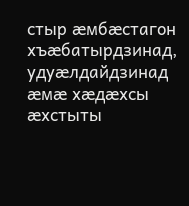стыр æмбæстагон хъæбатырдзинад, удуæлдайдзинад æмæ хæдæхсы æхстыты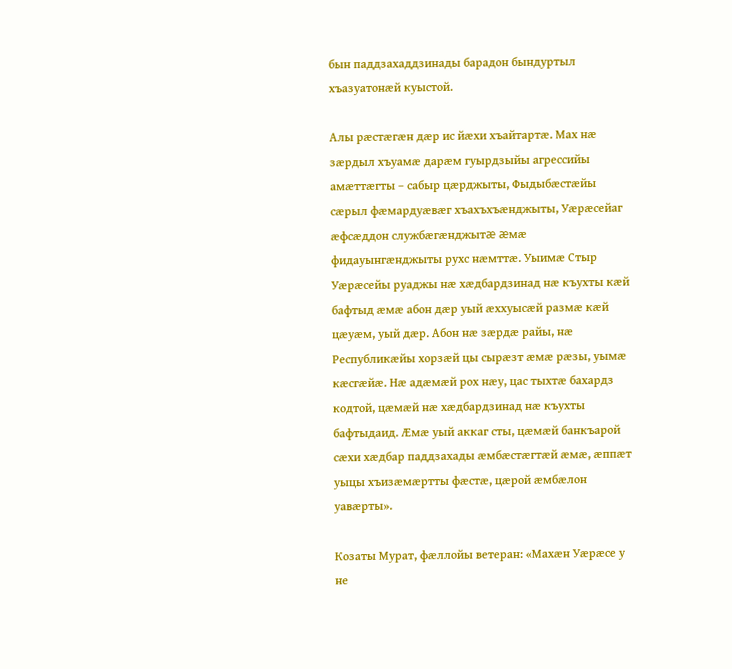бын паддзахаддзинады барадон бындуртыл хъазуатонæй куыстой.

Алы рæстæгæн дæр ис йæхи хъайтартæ. Мах нæ зæрдыл хъуамæ дарæм гуырдзыйы агрессийы амæттæгты – сабыр цæрджыты, Фыдыбæстæйы сæрыл фæмардуæвæг хъахъхъæнджыты, Уæрæсейаг æфсæддон службæгæнджытæ æмæ фидауынгæнджыты рухс нæмттæ. Уыимæ Стыр Уæрæсейы руаджы нæ хæдбардзинад нæ къухты кæй бафтыд æмæ абон дæр уый æххуысæй размæ кæй цæуæм, уый дæр. Абон нæ зæрдæ райы, нæ Республикæйы хорзæй цы сырæзт æмæ рæзы, уымæ кæсгæйæ. Нæ адæмæй рох нæу, цас тыхтæ бахардз кодтой, цæмæй нæ хæдбардзинад нæ къухты бафтыдаид. Æмæ уый аккаг сты, цæмæй банкъарой сæхи хæдбар паддзахады æмбæстæгтæй æмæ, æппæт уыцы хъизæмæртты фæстæ, цæрой æмбæлон уавæрты».

Козаты Мурат, фæллойы ветеран: «Махæн Уæрæсе у не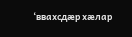‘ввахсдæр хæлар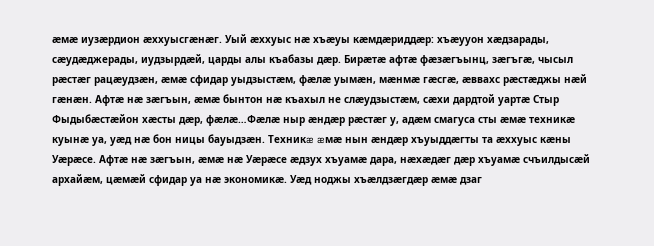æмæ иузæрдион æххуысгæнæг. Уый æххуыс нæ хъæуы кæмдæриддæр: хъæууон хæдзарады, сæудæджерады, иудзырдæй, царды алы къабазы дæр. Бирæтæ афтæ фæзæгъынц, зæгъгæ, чысыл рæстæг рацæудзæн, æмæ сфидар уыдзыстæм, фæлæ уымæн, мæнмæ гæсгæ, æввахс рæстæджы нæй гæнæн. Афтæ нæ зæгъын, æмæ бынтон нæ къахыл не слæудзыстæм, сæхи дардтой уартæ Стыр Фыдыбæстæйон хæсты дæр, фæлæ…Фæлæ ныр æндæр рæстæг у, адæм смагуса сты æмæ техникæ куынæ уа, уæд нæ бон ницы бауыдзæн. Техникæ æмæ нын æндæр хъуыддæгты та æххуыс кæны Уæрæсе. Афтæ нæ зæгъын, æмæ нæ Уæрæсе æдзух хъуамæ дара, нæхæдæг дæр хъуамæ счъилдысæй архайæм, цæмæй сфидар уа нæ экономикæ. Уæд ноджы хъæлдзæгдæр æмæ дзаг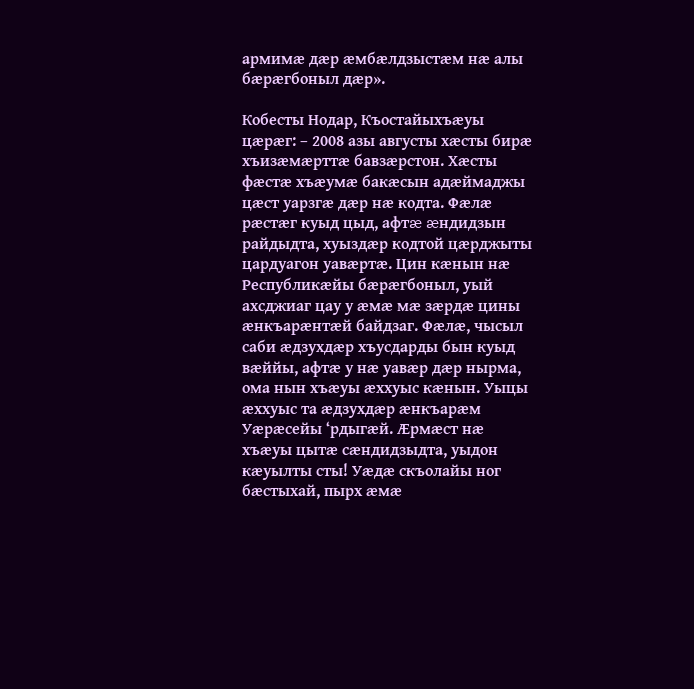армимæ дæр æмбæлдзыстæм нæ алы бæрæгбоныл дæр».

Кобесты Нодар, Къостайыхъæуы цæрæг: – 2008 азы августы хæсты бирæ хъизæмæрттæ бавзæрстон. Хæсты фæстæ хъæумæ бакæсын адæймаджы цæст уарзгæ дæр нæ кодта. Фæлæ рæстæг куыд цыд, афтæ æндидзын райдыдта, хуыздæр кодтой цæрджыты цардуагон уавæртæ. Цин кæнын нæ Республикæйы бæрæгбоныл, уый ахсджиаг цау у æмæ мæ зæрдæ цины æнкъарæнтæй байдзаг. Фæлæ, чысыл саби æдзухдæр хъусдарды бын куыд вæййы, афтæ у нæ уавæр дæр нырма, ома нын хъæуы æххуыс кæнын. Уыцы æххуыс та æдзухдæр æнкъарæм Уæрæсейы ‘рдыгæй. Æрмæст нæ хъæуы цытæ сæндидзыдта, уыдон кæуылты сты! Уæдæ скъолайы ног бæстыхай, пырх æмæ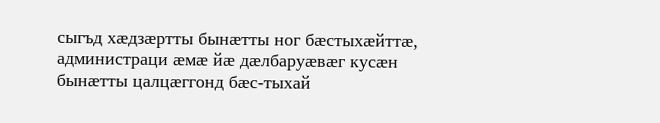сыгъд хæдзæртты бынæтты ног бæстыхæйттæ, администраци æмæ йæ дæлбаруæвæг кусæн бынæтты цалцæггонд бæс-тыхай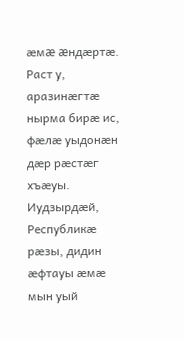æмæ æндæртæ. Раст у, аразинæгтæ нырма бирæ ис, фæлæ уыдонæн дæр рæстæг хъæуы. Иудзырдæй, Республикæ рæзы, дидин æфтауы æмæ мын уый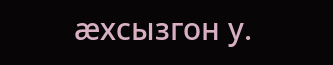æхсызгон у.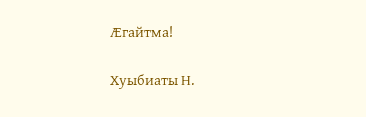Æгайтма!

Хуыбиаты Н.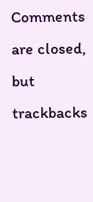Comments are closed, but trackbacks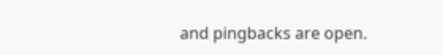and pingbacks are open.